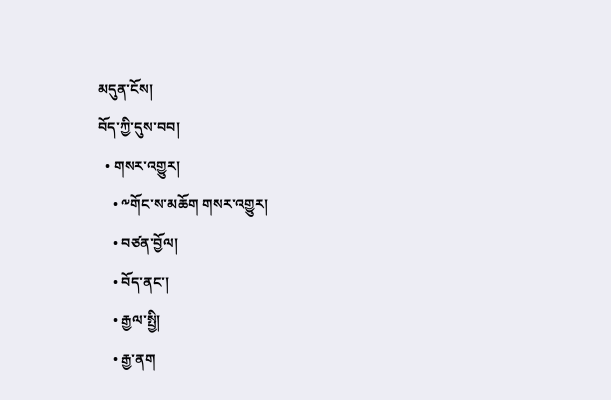མདུན་ངོས།
བོད་ཀྱི་དུས་བབ།
  • གསར་འགྱུར།
    • ༸གོང་ས་མཆོག གསར་འགྱུར།
    • བཙན་བྱོལ།
    • བོད་ནང་།
    • རྒྱལ་སྤྱི།
    • རྒྱ་ནག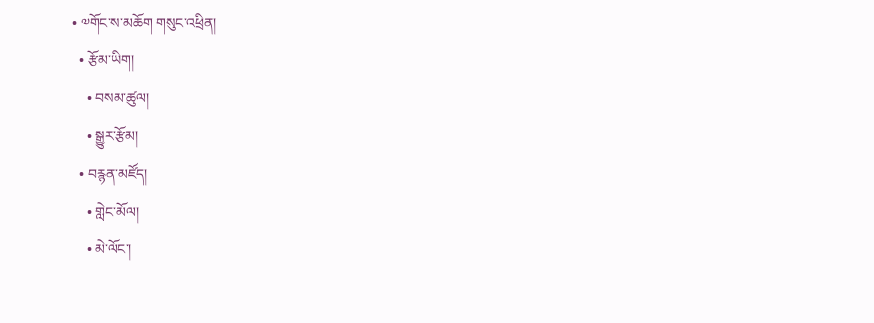• ༧གོང་ས་མཆོག གསུང་འཕྲིན།
  • རྩོམ་ཡིག།
    • བསམ་ཚུལ།
    • སྒྱུར་རྩོམ།
  • བརྙན་མཛོད།
    • གླེང་མོལ།
    • མེ་ལོང་།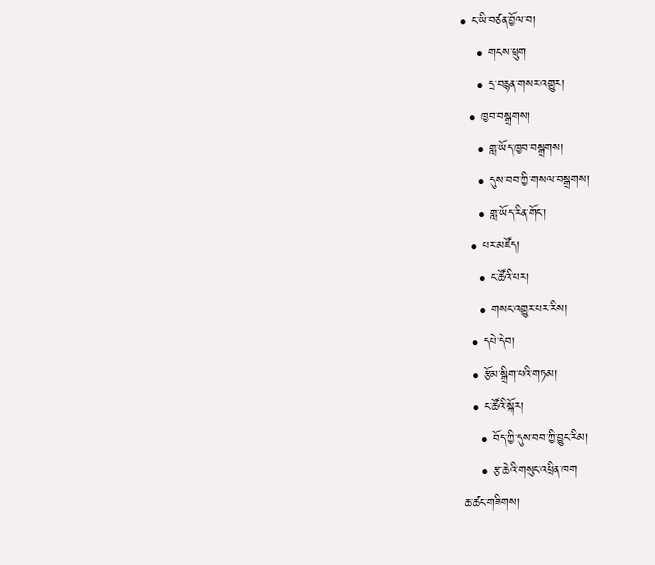• ང་ཡི་བཙན་བྱོལ་བ།
    • གངས་ཕྲུག
    • དྲ་བརྙན་གསར་འགྱུར།
  • ཁྱབ་བསྒྲགས།
    • གླ་ཡོད་ཁྱབ་བསྒྲགས།
    • དུས་བབ་ཀྱི་གསལ་བསྒྲགས།
    • གླ་ཡོད་རིན་གོང་།
  • པར་མཛོད།
    • ང་ཚོའི་པར།
    • གསང་འགྱུར་པར་རིས།
  • དཔེ་དེབ།
  • རྩོམ་སྒྲིག་པའི་གཏམ།
  • ང་ཚོའི་སྐོར།
    • བོད་ཀྱི་དུས་བབ་ཀྱི་བྱུང་རིམ།
    • རྩ་ཆེའི་གསུང་འཕྲིན་ཁག
ཆ་ཚང་གཟིགས།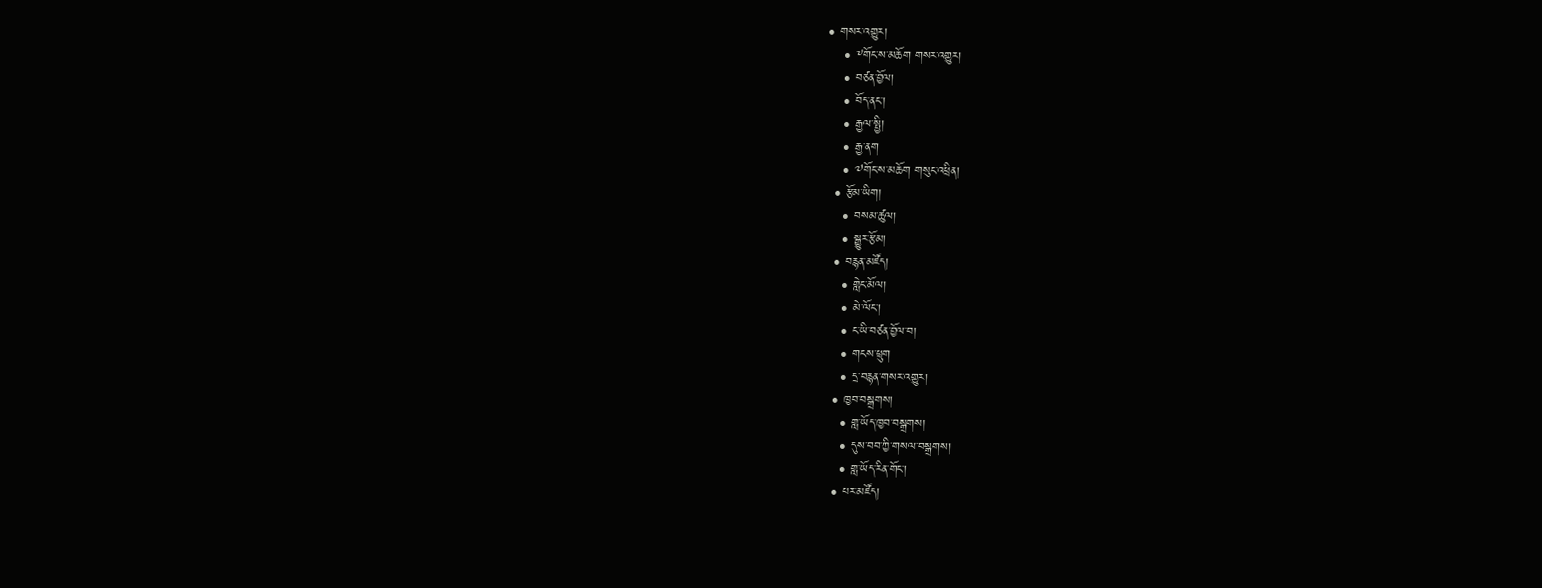• གསར་འགྱུར།
    • ༸གོང་ས་མཆོག གསར་འགྱུར།
    • བཙན་བྱོལ།
    • བོད་ནང་།
    • རྒྱལ་སྤྱི།
    • རྒྱ་ནག
    • ༧གོང་ས་མཆོག གསུང་འཕྲིན།
  • རྩོམ་ཡིག།
    • བསམ་ཚུལ།
    • སྒྱུར་རྩོམ།
  • བརྙན་མཛོད།
    • གླེང་མོལ།
    • མེ་ལོང་།
    • ང་ཡི་བཙན་བྱོལ་བ།
    • གངས་ཕྲུག
    • དྲ་བརྙན་གསར་འགྱུར།
  • ཁྱབ་བསྒྲགས།
    • གླ་ཡོད་ཁྱབ་བསྒྲགས།
    • དུས་བབ་ཀྱི་གསལ་བསྒྲགས།
    • གླ་ཡོད་རིན་གོང་།
  • པར་མཛོད།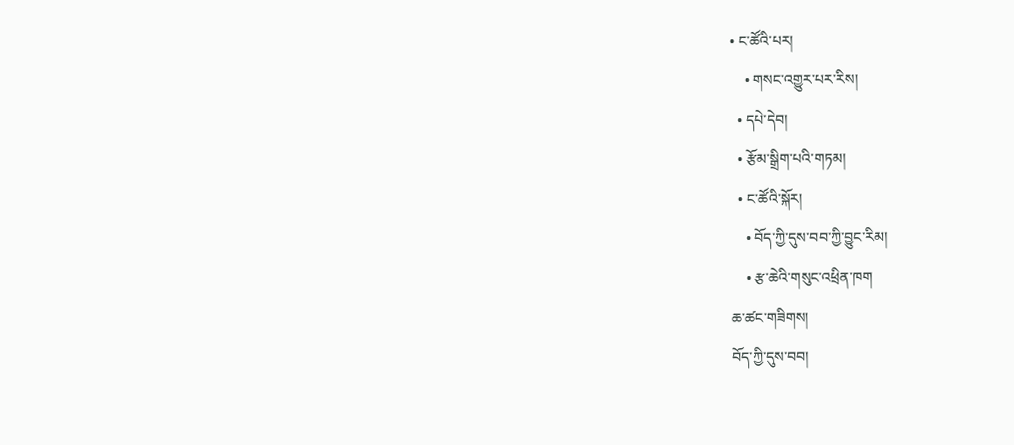• ང་ཚོའི་པར།
    • གསང་འགྱུར་པར་རིས།
  • དཔེ་དེབ།
  • རྩོམ་སྒྲིག་པའི་གཏམ།
  • ང་ཚོའི་སྐོར།
    • བོད་ཀྱི་དུས་བབ་ཀྱི་བྱུང་རིམ།
    • རྩ་ཆེའི་གསུང་འཕྲིན་ཁག
ཆ་ཚང་གཟིགས།
བོད་ཀྱི་དུས་བབ།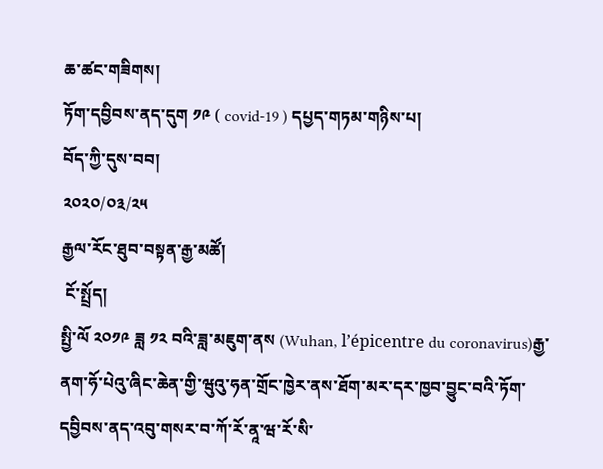ཆ་ཚང་གཟིགས།
ཏོག་དབྱིབས་ནད་དུག ༡༩ ( covid-19 ) དཔྱད་གཏམ་གཉིས་པ།
བོད་ཀྱི་དུས་བབ།
༢༠༢༠/༠༣/༢༥
རྒྱལ་རོང་ཐུབ་བསྟན་རྒྱ་མཚོ།
 ངོ་སྤྲོད།
སྤྱི་ལོ ༢༠༡༩ ཟླ ༡༢ བའི་ཟླ་མཇུག་ནས (Wuhan, l’épicentre du coronavirus)རྒྱ་ནག་ཧོ་པེའུ་ཞིང་ཆེན་གྱི་ཝུའུ་ཧན་གྲོང་ཁྱེར་ནས་ཐོག་མར་དར་ཁྱབ་བྱུང་བའི་ཏོག་དབྱིབས་ནད་འབུ་གསར་བ་ཀོ་རོ་ནཱ་ཝ་རོ་སི་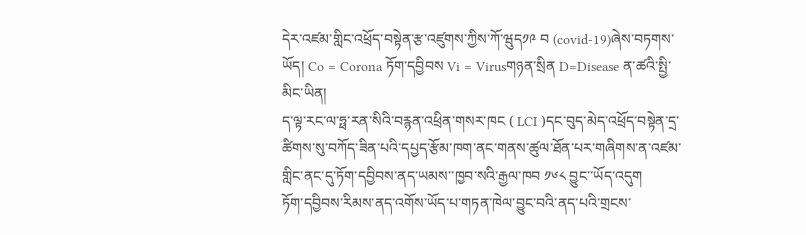དེར་འཛམ་གླིང་འཕྲོད་བསྟེན་རྩ་འཛུགས་ཀྱིས་ཀོ་ཝུད༡༩ བ (covid-19)ཞེས་བཏགས་ཡོད། Co = Corona ཏོག་དབྱིབས Vi = Virusགཉན་སྲིན D=Disease ན་ཚའི་སྤྱི་མིང་ཡིན།
ད་ལྟ་རང་ལ་ཧྥ་རན་སིའི་བརྙན་འཕྲིན་གསར་ཁང ( LCI )དང་བུད་མེད་འཕྲོད་བསྟེན་དྲ་ཚིགས་སུ་བཀོད་ཟིན་པའི་དཔྱད་རྩོམ་ཁག་ནང་གནས་ཚུལ་ཐོན་པར་གཞིགས་ན་འཛམ་གླིང་ནང་དུ་ཏོག་དབྱིབས་ནད་ཡམས་་ཁྱབ་སའི་རྒྱལ་ཁབ ༡༦༨ བྱུང་་ཡོད་འདུག
ཏོག་དབྱིབས་རིམས་ནད་འགོས་ཡོད་པ་གཏན་ཁེལ་བྱུང་བའི་ནད་པའི་གྲངས་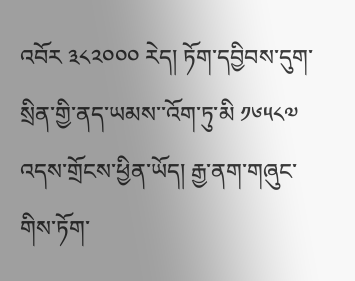འབོར ༣༨༢༠༠༠ རེད། ཏོག་དབྱིབས་དུག་སྲིན་གྱི་ནད་ཡམས་་འོག་ཏུ་མི ༡༦༥༨༧ འདས་གྲོངས་ཕྱིན་ཡོད། རྒྱ་ནག་གཞུང་གིས་ཏོག་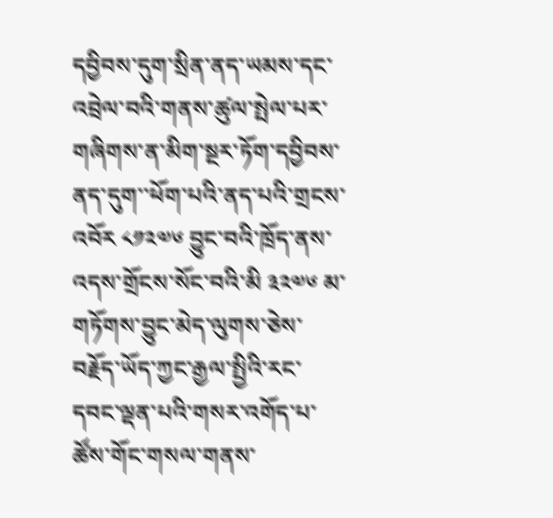དབྱིབས་དུག་སྲིན་ནད་ཡམས་དང་འབྲེལ་བའི་གནས་ཚུལ་སྤེལ་པར་གཞིགས་ན་མིག་སྔར་ཏོག་དབྱིབས་ནད་དུག་་ཕོག་པའི་ནད་པའི་གྲངས་འབོར ༨༡༢༧༦ བྱུང་བའི་ཁྲོད་ནས་འདས་གྲོངས་སོང་བའི་མི ༣༢༧༦ མ་གཏོགས་བྱུང་མེད་ལུགས་ཅེས་བརྗོད་ཡོད་ཀྱང་རྒྱལ་སྤྱིའི་རང་དབང་ལྡན་པའི་གསར་འགོད་པ་ཚོས་གོང་གསལ་གནས་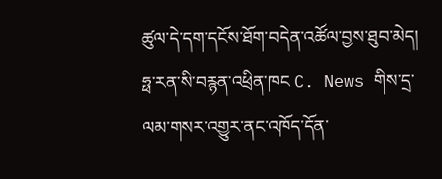ཚུལ་དེ་དག་དངོས་ཐོག་བདེན་འཚོལ་བྱས་ཐུབ་མེད། ཧྥ་རན་སི་བརྙན་འཕྲིན་ཁང C. News གིས་དྲ་ལམ་གསར་འགྱུར་ནང་འཁོད་དོན་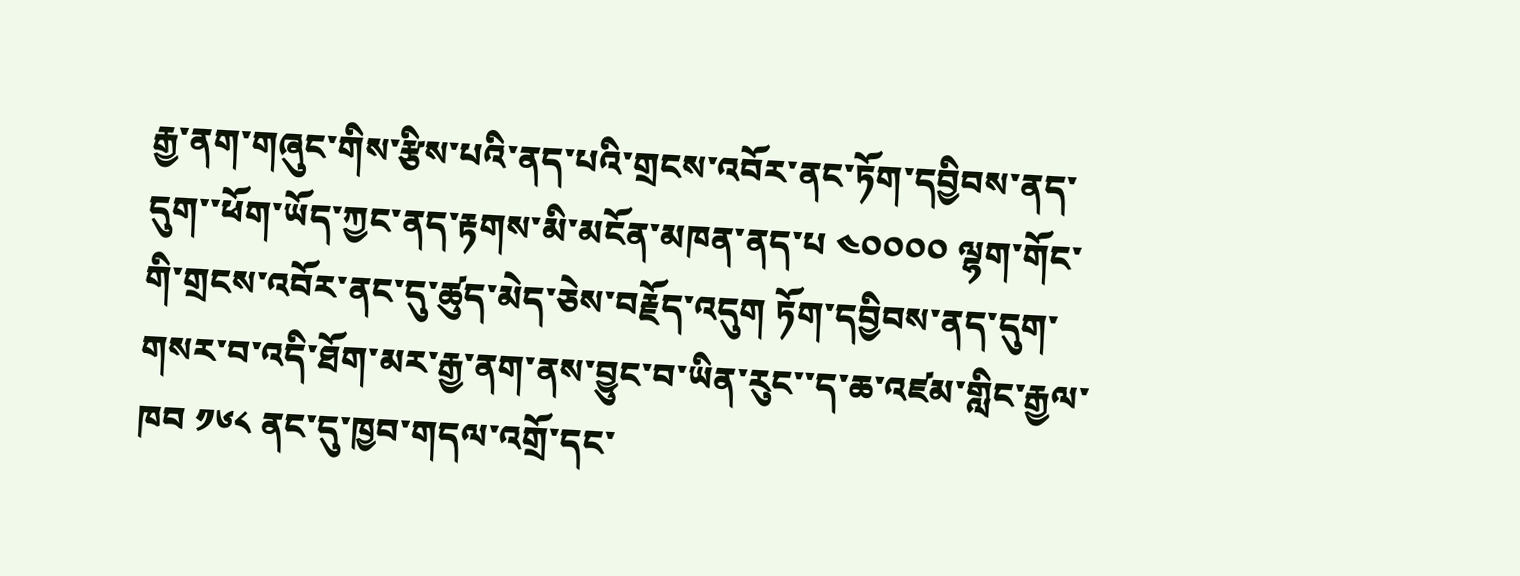རྒྱ་ནག་གཞུང་གིས་རྩིས་པའི་ནད་པའི་གྲངས་འབོར་ནང་ཏོག་དབྱིབས་ནད་དུག་་ཕོག་ཡོད་ཀྱང་ནད་རྟགས་མི་མངོན་མཁན་ནད་པ ༤༠༠༠༠ ལྷག་གོང་གི་གྲངས་འབོར་ནང་དུ་ཚུད་མེད་ཅེས་བརྗོད་འདུག ཏོག་དབྱིབས་ནད་དུག་གསར་བ་འདི་ཐོག་མར་རྒྱ་ནག་ནས་བྱུང་བ་ཡིན་རུང་་ད་ཆ་འཛམ་གླིང་རྒྱལ་ཁབ ༡༦༨ ནང་དུ་ཁྱབ་གདལ་འགྲོ་དང་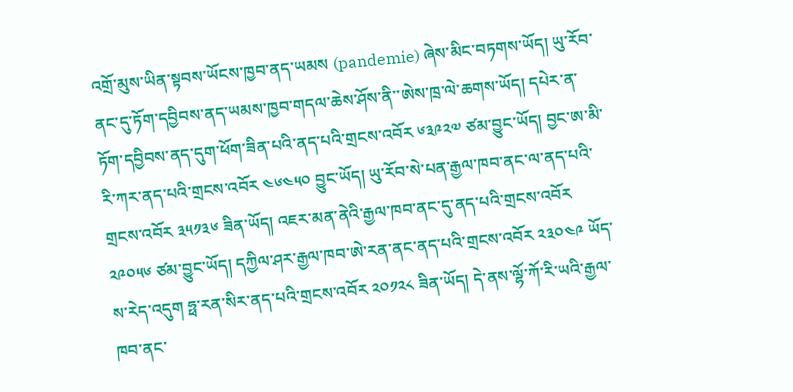འགྲོ་མུས་ཡིན་སྟབས་ཡོངས་ཁྱབ་ནད་ཡམས (pandemie) ཞེས་མིང་བཏགས་ཡོད། ཡུ་རོབ་ནང་དུ་ཏོག་དབྱིབས་ནད་ཡམས་ཁྱབ་གདལ་ཆེས་ཤོས་ནི་་ཨེས་ཁྲ་ལེ་ཆགས་ཡོད། དཔེར་ན་ཏོག་དབྱིབས་ནད་དུག་ཕོག་ཟིན་པའི་ནད་པའི་གྲངས་འབོར ༦༣༩༢༧ ཙམ་བྱུང་ཡོད། བྱང་ཨ་མི་རི་ཀར་ནད་པའི་གྲངས་འབོར ༤༦༤༥༠ བྱུང་ཡོད། ཡུ་རོབ་སེ་པན་རྒྱལ་ཁབ་ནང་ལ་ནད་པའི་གྲངས་འབོར ༣༥༡༣༦ ཟིན་ཡོད། འཇར་མན་ནེའི་རྒྱལ་ཁབ་ནང་དུ་ནད་པའི་གྲངས་འབོར ༢༩༠༥༦ ཙམ་བྱུང་ཡོད། དཀྱིལ་ཤར་རྒྱལ་ཁབ་ཨེ་རན་ནང་ནད་པའི་གྲངས་འབོར ༢༣༠༤༩ ཡོད་ས་རེད་འདུག ཧྥ་རན་སིར་ནད་པའི་གྲངས་འབོར ༢༠༡༢༨ ཟིན་ཡོད། དེ་ནས་ལྷོ་ཀོ་རི་ཡའི་རྒྱལ་ཁབ་ནང་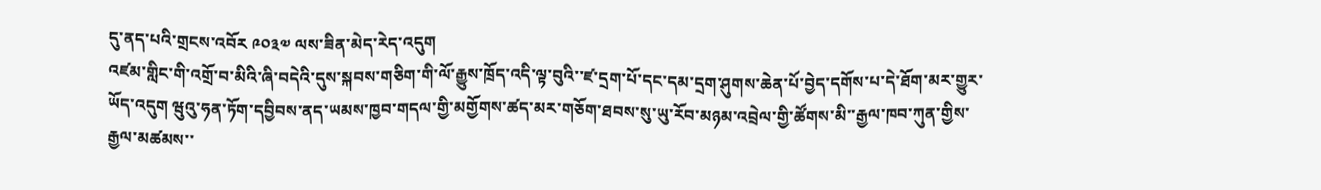དུ་ནད་པའི་གྲངས་འབོར ༩༠༣༧ ལས་ཟིན་མེད་རེད་འདུག
འཛམ་གླིང་གི་འགྲོ་བ་མིའི་ཞི་བདེའི་དུས་སྐབས་གཅིག་གི་ལོ་རྒྱུས་ཁྲོད་འདི་ལྟ་བུའི་་ཛ་དྲག་པོ་དང་དམ་དྲག་ཤུགས་ཆེན་པོ་བྱེད་དགོས་པ་དེ་ཐོག་མར་གྱུར་ཡོད་འདུག ཝུའུ་ཧན་ཏོག་དབྱིབས་ནད་ཡམས་ཁྱབ་གདལ་གྱི་མགྱོགས་ཚད་མར་གཅོག་ཐབས་སུ་ཡུ་རོབ་མཉམ་འབྲེལ་གྱི་ཚོགས་མི་་རྒྱལ་ཁབ་ཀུན་གྱིས་རྒྱལ་མཚམས་་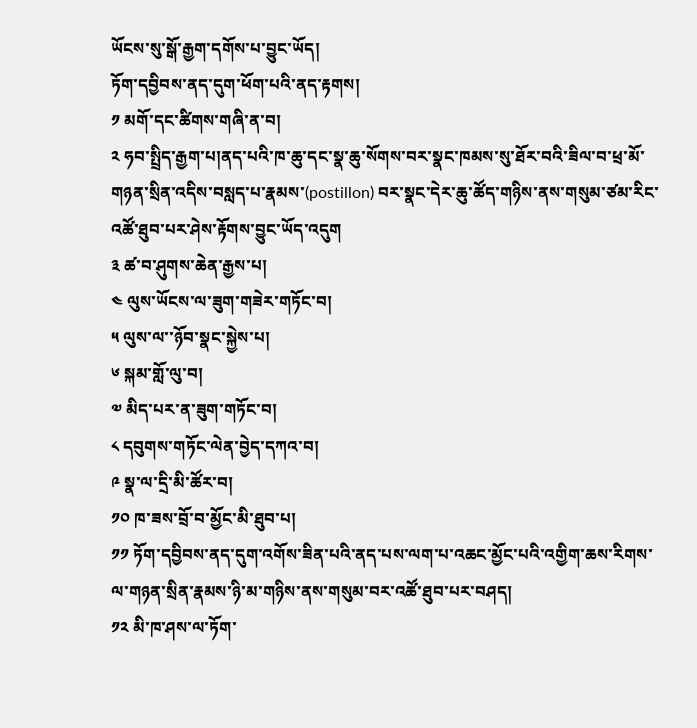ཡོངས་སུ་སྒོ་རྒྱག་དགོས་པ་བྱུང་ཡོད།
ཏོག་དབྱིབས་ནད་དུག་ཕོག་པའི་ནད་རྟགས།
༡ མགོ་དང་ཚིགས་གཞི་ན་བ།
༢ ཧབ་སྤྲིད་རྒྱག་པ།ནད་པའི་ཁ་ཆུ་དང་སྣ་ཆུ་སོགས་བར་སྣང་ཁམས་སུ་ཐོར་བའི་ཟིལ་བ་ཕྲ་མོ་གཉན་སྲིན་འདིས་བསླད་པ་རྣམས་(postillon) བར་སྣང་དེར་ཆུ་ཚོད་གཉིས་ནས་གསུམ་ཙམ་རིང་འཚོ་ཐུབ་པར་ཤེས་རྟོགས་བྱུང་ཡོད་འདུག
༣ ཚ་བ་ཤུགས་ཆེན་རྒྱས་པ།
༤ ལུས་ཡོངས་ལ་ཟུག་གཟེར་གཏོང་བ།
༥ ལུས་ལ་་ཉོབ་སྣང་སྐྱེས་པ།
༦ སྐམ་གློ་ལུ་བ།
༧ མིད་པར་ན་ཟུག་གཏོང་བ།
༨ དབུགས་གཏོང་ལེན་བྱེད་དཀའ་བ།
༩ སྣ་ལ་དྲི་མི་ཚོར་བ།
༡༠ ཁ་ཟས་བྲོ་བ་མྱོང་མི་ཐུབ་པ།
༡༡ ཏོག་དབྱིབས་ནད་དུག་འགོས་ཟིན་པའི་ནད་པས་ལག་པ་འཆང་མྱོང་པའི་འགྱིག་ཆས་རིགས་ལ་གཉན་སྲིན་རྣམས་ཉི་མ་གཉིས་ནས་གསུམ་བར་འཚོ་ཐུབ་པར་བཤད།
༡༢ མི་ཁ་ཤས་ལ་ཏོག་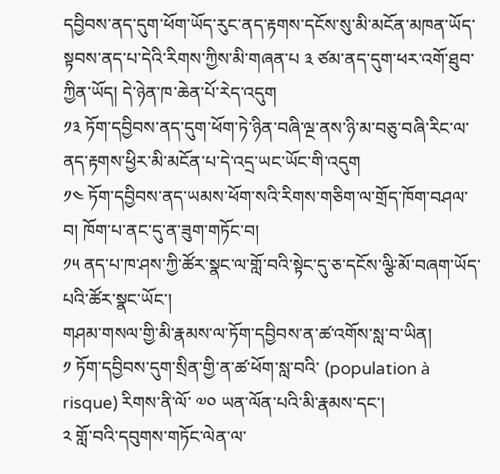དབྱིབས་ནད་དུག་ཕོག་ཡོད་རུང་ནད་རྟགས་དངོས་སུ་མི་མངོན་མཁན་ཡོད་སྟབས་ནད་པ་དེའི་རིགས་ཀྱིས་མི་གཞན་པ ༣ ཙམ་ནད་དུག་ཕར་འགོ་ཐུབ་ཀྱིན་ཡོད། དེ་ཉེན་ཁ་ཆེན་པོ་རེད་འདུག
༡༣ ཏོག་དབྱིབས་ནད་དུག་ཕོག་ཏེ་ཉིན་བཞི་ལྔ་ནས་ཉི་མ་བཅུ་བཞི་རིང་ལ་ནད་རྟགས་ཕྱིར་མི་མངོན་པ་དེ་འདྲ་ཡང་ཡོང་གི་འདུག
༡༤ ཏོག་དབྱིབས་ནད་ཡམས་ཕོག་སའི་རིགས་གཅིག་ལ་གྲོད་ཁོག་བཤལ་བ། ཁོག་པ་ནང་དུ་ན་ཟུག་གཏོང་བ།
༡༥ ནད་པ་ཁ་ཤས་ཀྱི་ཚོར་སྣང་ལ་གློ་བའི་སྟེང་དུ་ཅ་དངོས་ལྩི་མོ་བཞག་ཡོད་པའི་ཚོར་སྣང་ཡོང་།
གཤམ་གསལ་གྱི་མི་རྣམས་ལ་ཏོག་དབྱིབས་ན་ཚ་འགོས་སླ་བ་ཡིན།
༡ ཏོག་དབྱིབས་དུག་སྲིན་གྱི་ན་ཚ་ཕོག་སླ་བའི་ (population à risque) རིགས་ནི་ལོ་ ༧༠ ཡན་ལོན་པའི་མི་རྣམས་དང་།
༢ གློ་བའི་དབུགས་གཏོང་ལེན་ལ་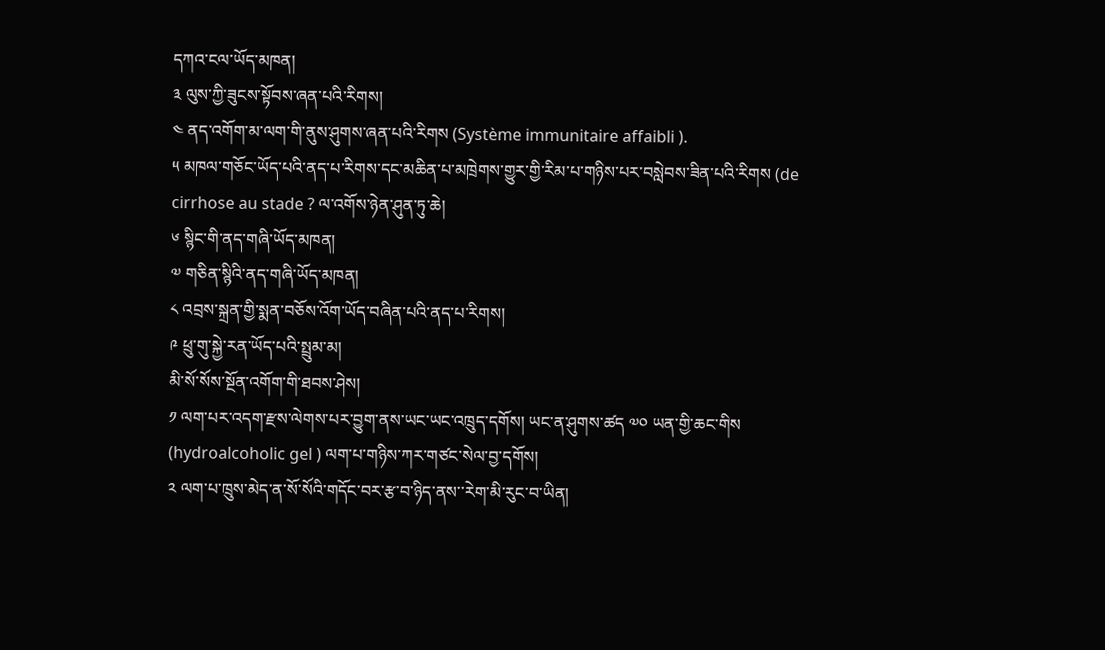དཀའ་ངལ་ཡོད་མཁན།
༣ ལུས་ཀྱི་ཟུངས་སྟོབས་ཞན་པའི་རིགས།
༤ ནད་འགོག་མ་ལག་གི་ནུས་ཤུགས་ཞན་པའི་རིགས (Système immunitaire affaibli ).
༥ མཁལ་གཅོང་ཡོད་པའི་ནད་པ་རིགས་དང་མཆིན་པ་མཁྲེགས་གྱུར་གྱི་རིམ་པ་གཉིས་པར་བསླེབས་ཟིན་པའི་རིགས (de cirrhose au stade ? ལ་འགོས་ཉེན་ཤུན་ཏུ་ཆེ།
༦ སྙིང་གི་ནད་གཞི་ཡོད་མཁན།
༧ གཅིན་སྙིའི་ནད་གཞི་ཡོད་མཁན།
༨ འབྲས་སྐྲན་གྱི་སྨན་བཅོས་འོག་ཡོད་བཞིན་པའི་ནད་པ་རིགས།
༩ ཕྲུ་གུ་སྐྱེ་རན་ཡོད་པའི་སྤྲུམ་མ།
མི་སོ་སོས་སྔོན་འགོག་གི་ཐབས་ཤེས།
༡ ལག་པར་འདག་རྫས་ལེགས་པར་བྱུག་ནས་ཡང་ཡང་འཁྲུད་དགོས། ཡང་ན་ཤུགས་ཚད ༧༠ ཡན་གྱི་ཆང་གིས (hydroalcoholic gel ) ལག་པ་གཉིས་ཀར་གཙང་སེལ་བྱ་དགོས།
༢ ལག་པ་ཁྲུས་མེད་ན་སོ་སོའི་གདོང་བར་རྩ་བ་ཉིད་ནས་་རེག་མི་རུང་བ་ཡིན།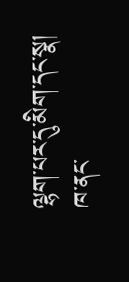ལྷག་པར་དུ་མིག་དང་སྣ། ཁ་ནང་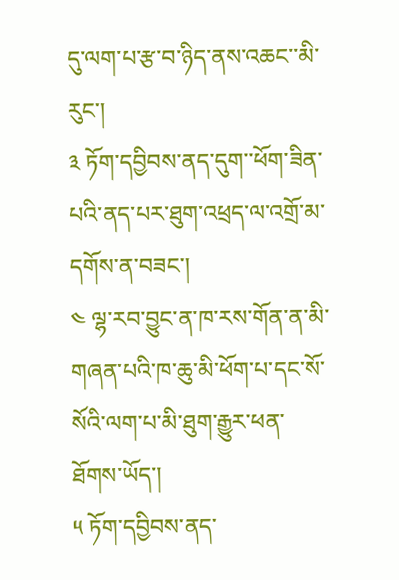དུ་ལག་པ་རྩ་བ་ཉིད་ནས་འཆང་་མི་རུང་།
༣ ཏོག་དབྱིབས་ནད་དུག་་ཕོག་ཟིན་པའི་ནད་པར་ཐུག་འཕྲད་ལ་འགྲོ་མ་དགོས་ན་བཟང་།
༤ ལྷ་རབ་བྱུང་ན་ཁ་རས་གོན་ན་མི་གཞན་པའི་ཁ་ཆུ་མི་ཕོག་པ་དང་སོ་སོའི་ལག་པ་མི་ཐུག་རྒྱུར་ཕན་ཐོགས་ཡོད་།
༥ ཏོག་དབྱིབས་ནད་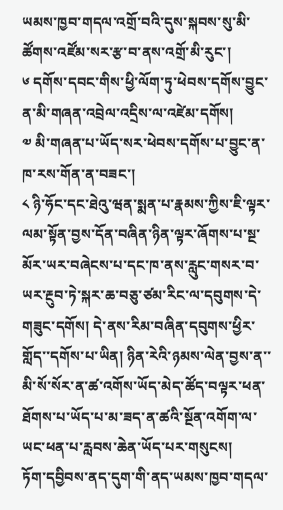ཡམས་ཁྱབ་གདལ་འགྲོ་བའི་དུས་སྐབས་སུ་མི་ཚོགས་འཛོམ་སར་རྩ་བ་ནས་འགྲོ་མི་རུང་།
༦ དགོས་དབང་གིས་ཕྱི་ལོག་ཏུ་ཕེབས་དགོས་བྱུང་ན་མི་གཞན་འབྲེལ་འདྲིས་ལ་འཛེམ་དགོས།
༧ མི་གཞན་པ་ཡོད་སར་ཕེབས་དགོས་པ་བྱུང་ན་ཁ་རས་གོན་ན་བཟང་།
༨ ཉི་ཧོང་དང་ཐེའུ་ཝན་སྨན་པ་རྣམས་ཀྱིས་ཇི་ལྟར་ལམ་སྟོན་བྱས་དོན་བཞིན་ཉིན་ལྟར་ཞོགས་པ་སྔ་མོར་ཡར་བཞེངས་པ་དང་ཁ་ནས་རླུང་གསར་བ་ཡར་རྔུབ་ཏེ་སྐར་ཆ་བཅུ་ཙམ་རིང་ལ་དབུགས་དེ་གཟུང་དགོས། དེ་ནས་རིམ་བཞིན་དབུགས་ཕྱིར་གློད་་དགོས་པ་ཡིན། ཉིན་རེའི་ཉམས་ལེན་བྱས་ན་་མི་སོ་སོར་ན་ཚ་འགོས་ཡོད་མེད་ཚོད་བལྟར་ཕན་ཐོགས་པ་ཡོད་པ་མ་ཟད་ན་ཚའི་སྔོན་འགོག་ལ་ཡང་ཕན་པ་རླབས་ཆེན་ཡོད་པར་གསུངས།
ཏོག་དབྱིབས་ནད་དུག་གི་ནད་ཡམས་ཁྱབ་གདལ་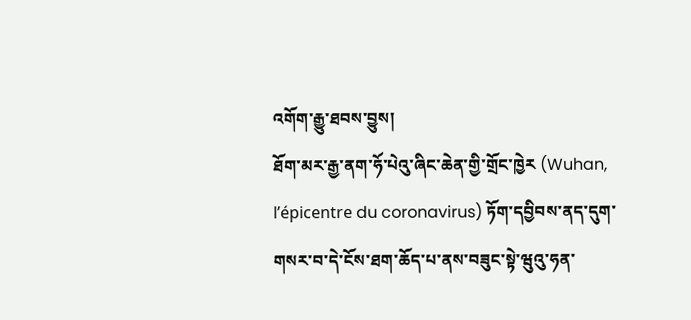འགོག་རྒྱུ་ཐབས་བྱུས།
ཐོག་མར་རྒྱ་ནག་ཧོ་པེའུ་ཞིང་ཆེན་གྱི་གྲོང་ཁྱེར (Wuhan, l’épicentre du coronavirus) ཏོག་དབྱིབས་ནད་དུག་གསར་བ་དེ་ངོས་ཐག་ཆོད་པ་ནས་བཟུང་སྟེ་ཝུའུ་ཧན་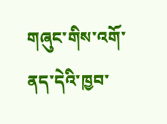གཞུང་གིས་འགོ་ནད་དེའི་ཁྱབ་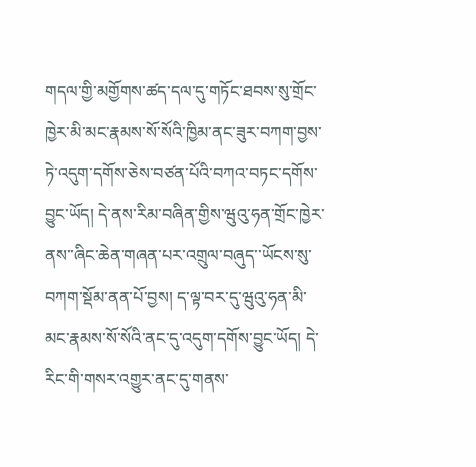གདལ་གྱི་མགྱོགས་ཚད་དལ་དུ་གཏོང་ཐབས་སུ་གྲོང་ཁྱེར་མི་མང་རྣམས་སོ་སོའི་ཁྱིམ་ནང་ཟུར་བཀག་བྱས་ཏེ་འདུག་དགོས་ཅེས་བཙན་པོའི་བཀའ་བཏང་དགོས་བྱུང་ཡོད། དེ་ནས་རིམ་བཞིན་གྱིས་ཝུའུ་ཧན་གྲོང་ཁྱེར་ནས་་ཞིང་ཆེན་གཞན་པར་འགྲུལ་བཞུད་་ཡོངས་སུ་བཀག་སྡོམ་ནན་པོ་བྱས། ད་ལྟ་བར་དུ་ཝུའུ་ཧན་མི་མང་རྣམས་སོ་སོའི་ནང་དུ་འདུག་དགོས་བྱུང་ཡོད། དེ་རིང་གི་གསར་འགྱུར་ནང་དུ་གནས་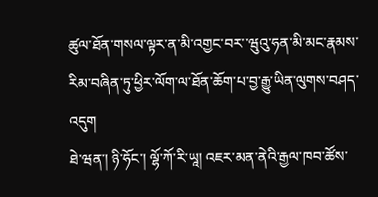ཚུལ་ཐོན་གསལ་ལྟར་ན་མི་འགྱང་བར་་ཝུའུ་ཧན་མི་མང་རྣམས་རིམ་བཞིན་ཏུ་ཕྱིར་ལོག་ལ་ཐོན་ཆོག་པ་བྱ་རྒྱུ་ཡིན་ལུགས་བཤད་འདུག
ཐེ་ཝན་། ཉི་ཧོང་། ལྷོ་ཀོ་རི་ཡཱ། འཇར་མན་ནེའི་རྒྱལ་ཁབ་ཚོས་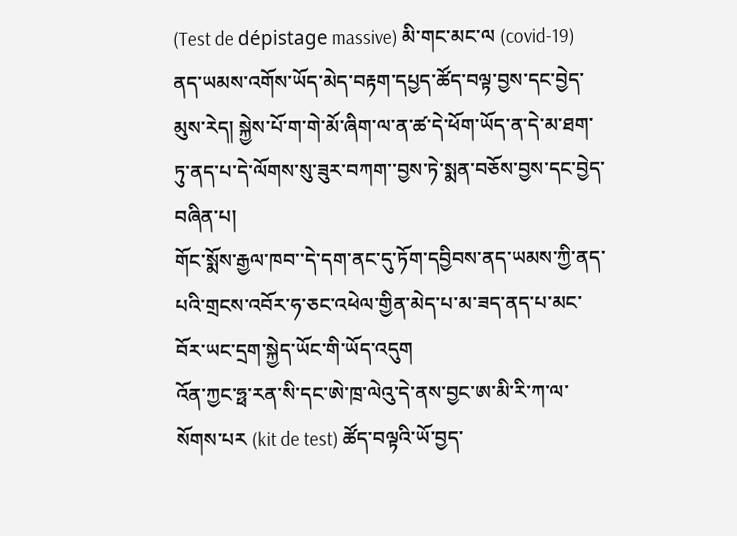(Test de dépistage massive) མི་གང་མང་ལ (covid-19) ནད་ཡམས་འགོས་ཡོད་མེད་བརྟག་དཔྱད་ཚོད་བལྟ་བྱས་དང་བྱེད་མུས་རེད། སྐྱེས་པོ་ག་གེ་མོ་ཞིག་ལ་ན་ཚ་དེ་ཕོག་ཡོད་ན་དེ་མ་ཐག་ཏུ་ནད་པ་དེ་ལོགས་སུ་ཟུར་བཀག་་བྱས་ཏེ་སྨན་བཅོས་བྱས་དང་བྱེད་བཞིན་པ།
གོང་སྨོས་རྒྱལ་ཁབ་་དེ་དག་ནང་དུ་ཏོག་དབྱིབས་ནད་ཡམས་ཀྱི་ནད་པའི་གྲངས་འབོར་ཧ་ཅང་འཕེལ་གྱིན་མེད་པ་མ་ཟད་ནད་པ་མང་བོར་ཡང་དྲག་སྐྱེད་ཡོང་གི་ཡོད་འདུག
འོན་ཀྱང་ཧྥ་རན་སི་དང་ཨེ་ཁྲ་ལེའུ་དེ་ནས་བྱང་ཨ་མི་རི་ཀ་ལ་སོགས་པར (kit de test) ཚོད་བལྟའི་ཡོ་བྱད་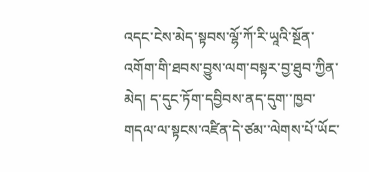འདང་ངེས་མེད་སྟབས་ལྷོ་ཀོ་རི་ཡཱའི་སྔོན་འགོག་གི་ཐབས་བྱུས་ལག་བསྟར་བྱ་ཐུབ་ཀྱིན་མེད། ད་དུང་ཏོག་དབྱིབས་ནད་དུག་་ཁྱབ་གདལ་ལ་སྟངས་འཛིན་དེ་ཙམ་་ལེགས་པོ་ཡོང་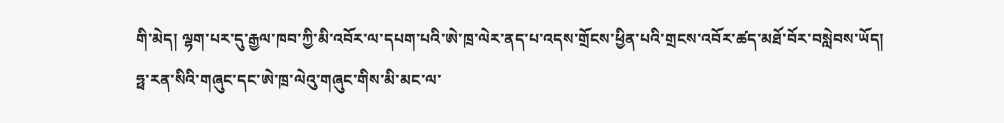གི་མེད། ལྷག་པར་དུ་རྒྱལ་ཁབ་ཀྱི་མི་འབོར་ལ་དཔག་པའི་ཨེ་ཁྲ་ལེར་ནད་པ་འདས་གྲོངས་ཕྱིན་པའི་གྲངས་འབོར་ཚད་མཐོ་བོར་བསླེབས་ཡོད།
ཧྥ་རན་སིའི་གཞུང་དང་ཨེ་ཁྲ་ལེའུ་གཞུང་གིས་མི་མང་ལ་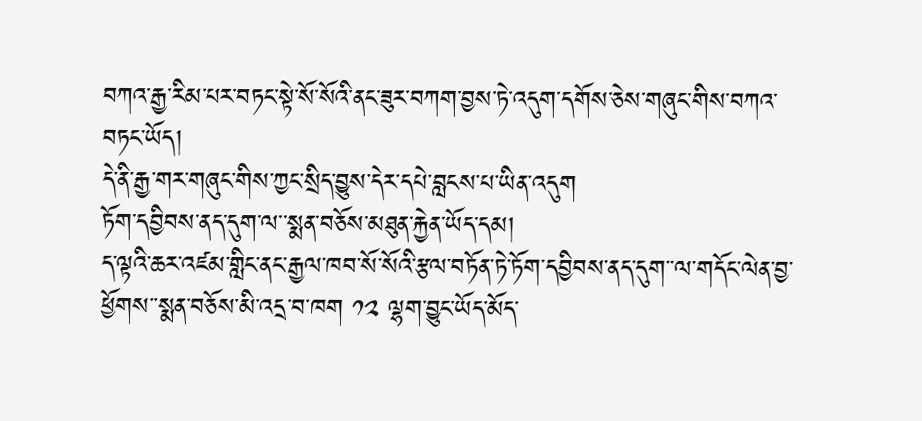བཀའ་རྒྱ་རིམ་པར་བཏང་སྟེ་སོ་སོའི་ནང་ཟུར་བཀག་བྱས་ཏེ་འདུག་དགོས་ཅེས་གཞུང་གིས་བཀའ་བཏང་ཡོད།
དེ་ནི་རྒྱ་གར་གཞུང་གིས་ཀྱང་སྲིད་བྱུས་དེར་དཔེ་བླངས་པ་ཡིན་འདུག
ཏོག་དབྱིབས་ནད་དུག་ལ་་སྨན་བཅོས་མཐུན་རྐྱེན་ཡོད་དམ།
ད་ལྟའི་ཆར་འཛམ་གླིང་ནང་རྒྱལ་ཁབ་སོ་སོའི་རྩལ་བཏོན་ཏེ་ཏོག་དབྱིབས་ནད་དུག་་ལ་གདོང་ལེན་བྱ་ཕྱོགས་་སྨན་བཅོས་མི་འདྲ་བ་ཁག ༡༢ ལྷག་བྱུང་ཡོད་མོད་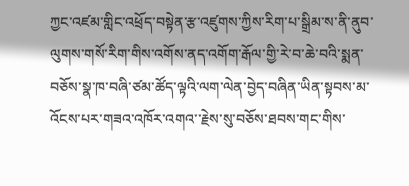ཀྱང་འཛམ་གླིང་འཕྲོད་བསྟེན་རྩ་འཛུགས་ཀྱིས་རིག་པ་སྒྲིམ་ས་ནི་ནུབ་ལུགས་གསོ་རིག་གིས་འགོས་ནད་འགོག་རྒོལ་གྱི་རེ་བ་ཆེ་བའི་སྨན་བཅོས་སྣ་ཁ་བཞི་ཙམ་ཚོད་ལྟའི་ལག་ལེན་བྱེད་བཞིན་ཡིན་སྟབས་མ་འོངས་པར་གཟའ་འཁོར་འགའ་་རྗེས་སུ་བཅོས་ཐབས་གང་གིས་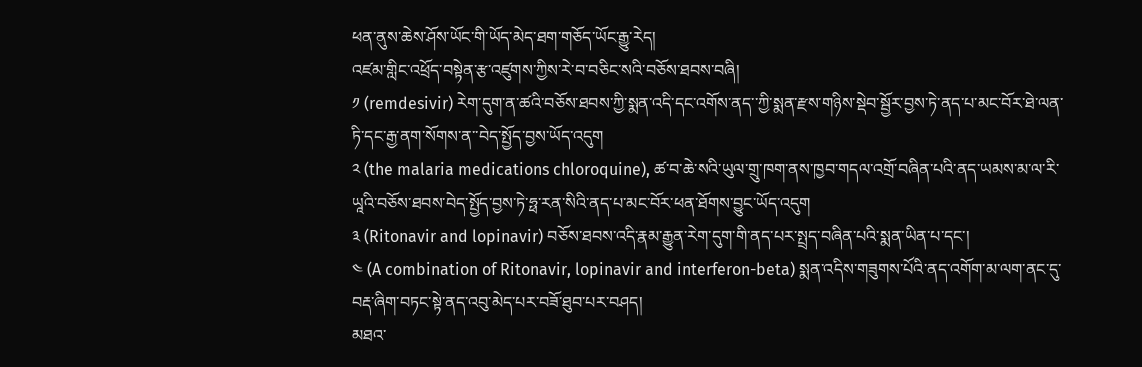ཕན་ནུས་ཆེས་ཤོས་ཡོང་གི་ཡོད་མེད་ཐག་གཅོད་ཡོང་རྒྱུ་རེད།
འཛམ་གླིང་འཕྲོད་བསྟེན་རྩ་འཛུགས་ཀྱིས་རེ་བ་བཅིང་སའི་བཅོས་ཐབས་བཞི།
༡ (remdesivir) རེག་དུག་ན་ཚའི་བཅོས་ཐབས་ཀྱི་སྨན་འདི་དང་འགོས་ནད་་ཀྱི་སྨན་རྫས་གཉིས་སྡེབ་སྦྱོར་བྱས་ཏེ་ནད་པ་མང་བོར་ཐེ་ལན་ཏི་དང་རྒྱ་ནག་སོགས་ན་་བེད་སྤྱོད་བྱས་ཡོད་འདུག
༢ (the malaria medications chloroquine), ཚ་བ་ཆེ་སའི་ཡུལ་གྲུ་ཁག་ནས་ཁྱབ་གདལ་འགྲོ་བཞིན་པའི་ནད་ཡམས་མ་ལ་རི་ཡཱའི་བཅོས་ཐབས་བེད་སྤྱོད་བྱས་ཏེ་ཧྥ་རན་སིའི་ནད་པ་མང་བོར་ཕན་ཐོགས་བྱུང་ཡོད་འདུག
༣ (Ritonavir and lopinavir) བཅོས་ཐབས་འདི་རྣམ་རྒྱུན་རེག་དུག་གི་ནད་པར་སྤྲད་བཞིན་པའི་སྨན་ཡིན་པ་དང་།
༤ (A combination of Ritonavir, lopinavir and interferon-beta) སྨན་འདིས་གཟུགས་པོའི་ནད་འགོག་མ་ལག་ནང་དུ་བརྡ་ཞིག་བཏང་སྟེ་ནད་འབུ་མེད་པར་བཟོ་ཐུབ་པར་བཤད།
མཐའ་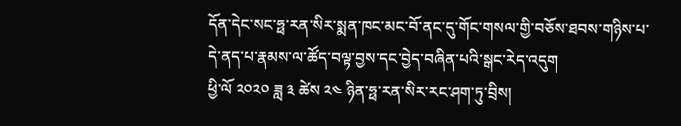དོན་དེང་སང་ཧྥ་རན་སིར་སྨན་ཁང་མང་བོ་ནང་དུ་གོང་གསལ་གྱི་བཅོས་ཐབས་གཉིས་པ་དེ་ནད་པ་རྣམས་ལ་ཚོད་བལྟ་བྱས་དང་བྱེད་བཞིན་པའི་སྒང་རེད་འདུག
ཕྱི་ལོ ༢༠༢༠ ཟླ ༣ ཚེས ༢༤ ཉིན་ཧྥ་རན་སིར་རང་ཤག་ཏུ་བྲིས།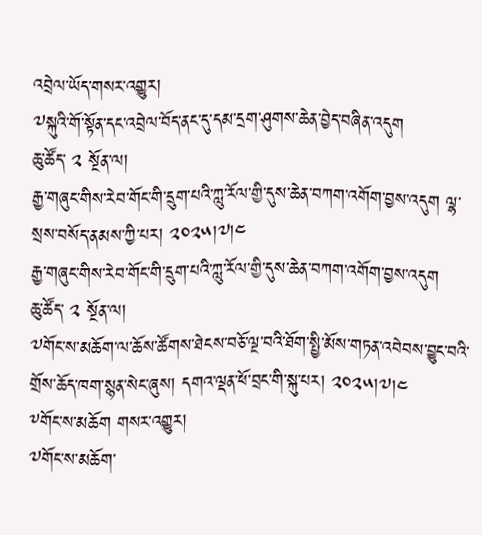འབྲེལ་ཡོད་གསར་འགྱུར།
༧སྐུའི་གོ་སྟོན་དང་འབྲེལ་བོད་ནང་དུ་དམ་དྲག་ཤུགས་ཆེན་བྱེད་བཞིན་འདུག
ཆུ་ཚོད་ ༢ སྔོན་ལ།
རྒྱ་གཞུང་གིས་རེབ་གོང་གི་དྲུག་པའི་ཀླུ་རོལ་གྱི་དུས་ཆེན་བཀག་འགོག་བྱས་འདུག ལྷ་སྲས་བསོད་ནམས་ཀྱི་པར། ༢༠༢༥།༧།༤
རྒྱ་གཞུང་གིས་རེབ་གོང་གི་དྲུག་པའི་ཀླུ་རོལ་གྱི་དུས་ཆེན་བཀག་འགོག་བྱས་འདུག
ཆུ་ཚོད་ ༢ སྔོན་ལ།
༧གོང་ས་མཆོག་ལ་ཆོས་ཚོགས་ཐེངས་བཅོ་ལྔ་བའི་ཐོག་སྤྱི་མོས་གཏན་འབེབས་བྱུང་བའི་གྲོས་ཆོད་ཁག་སྙན་སེང་ཞུས། དགའ་ལྡན་ཕོ་བྲང་གི་སྐུ་པར། ༢༠༢༥།༧།༤
༸གོང་ས་མཆོག གསར་འགྱུར།
༧གོང་ས་མཆོག་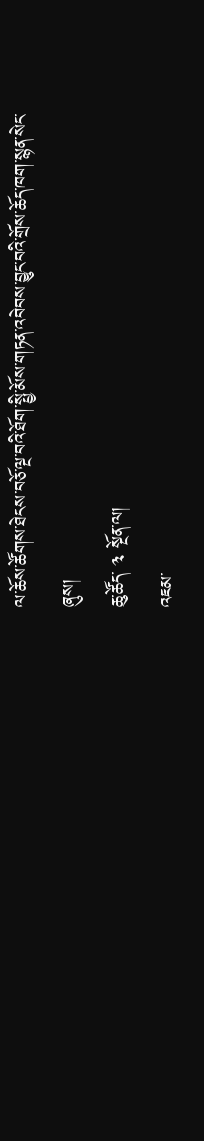ལ་ཆོས་ཚོགས་ཐེངས་བཅོ་ལྔ་བའི་ཐོག་སྤྱི་མོས་གཏན་འབེབས་བྱུང་བའི་གྲོས་ཆོད་ཁག་སྙན་སེང་ཞུས།
ཆུ་ཚོད་ ༣ སྔོན་ལ།
འཇམ་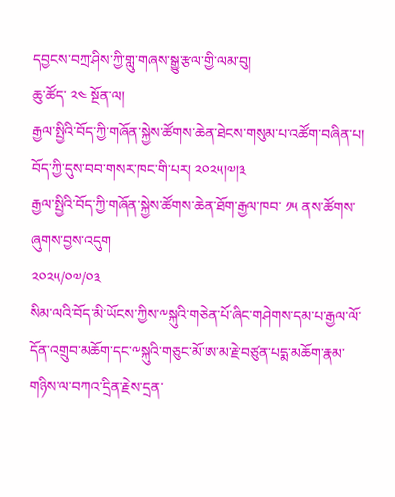དབྱངས་བཀྲ་ཤིས་ཀྱི་གླུ་གཞས་སྒྱུ་རྩལ་གྱི་ལམ་བུ།
ཆུ་ཚོད་ ༢༤ སྔོན་ལ།
རྒྱལ་སྤྱིའི་བོད་ཀྱི་གཞོན་སྐྱེས་ཚོགས་ཆེན་ཐེངས་གསུམ་པ་འཚོག་བཞིན་པ། བོད་ཀྱི་དུས་བབ་གསར་ཁང་གི་པར། ༢༠༢༥།༧།༣
རྒྱལ་སྤྱིའི་བོད་ཀྱི་གཞོན་སྐྱེས་ཚོགས་ཆེན་ཐོག་རྒྱལ་ཁབ་ ༡༥ ནས་ཚོགས་ཞུགས་བྱས་འདུག
༢༠༢༥/༠༧/༠༣
སིམ་ལའི་བོད་མི་ཡོངས་ཀྱིས་༸སྐུའི་གཅེན་པོ་ཞིང་གཤེགས་དམ་པ་རྒྱལ་ལོ་དོན་འགྲུབ་མཆོག་དང་༸སྐུའི་གཅུང་མོ་ཨ་མ་རྗེ་བཙུན་པདྨ་མཆོག་རྣམ་གཉིས་ལ་བཀའ་དྲིན་རྗེས་དྲན་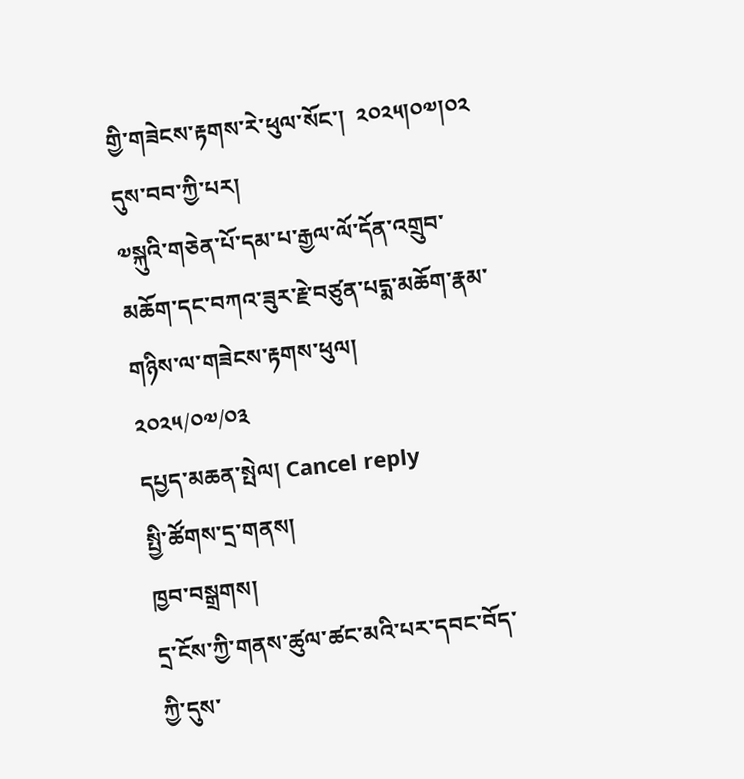གྱི་གཟེངས་རྟགས་རེ་ཕུལ་སོང་།  ༢༠༢༥།༠༧།༠༢ དུས་བབ་ཀྱི་པར།
༧སྐུའི་གཅེན་པོ་དམ་པ་རྒྱལ་ལོ་དོན་འགྲུབ་མཆོག་དང་བཀའ་ཟུར་རྗེ་བཙུན་པདྨ་མཆོག་རྣམ་གཉིས་ལ་གཟེངས་རྟགས་ཕུལ།
༢༠༢༥/༠༧/༠༣
དཔྱད་མཆན་སྤེལ། Cancel reply
སྤྱི་ཚོགས་དྲ་གནས།
ཁྱབ་བསྒྲགས།
དྲ་ངོས་ཀྱི་གནས་ཚུལ་ཚང་མའི་པར་དབང་བོད་ཀྱི་དུས་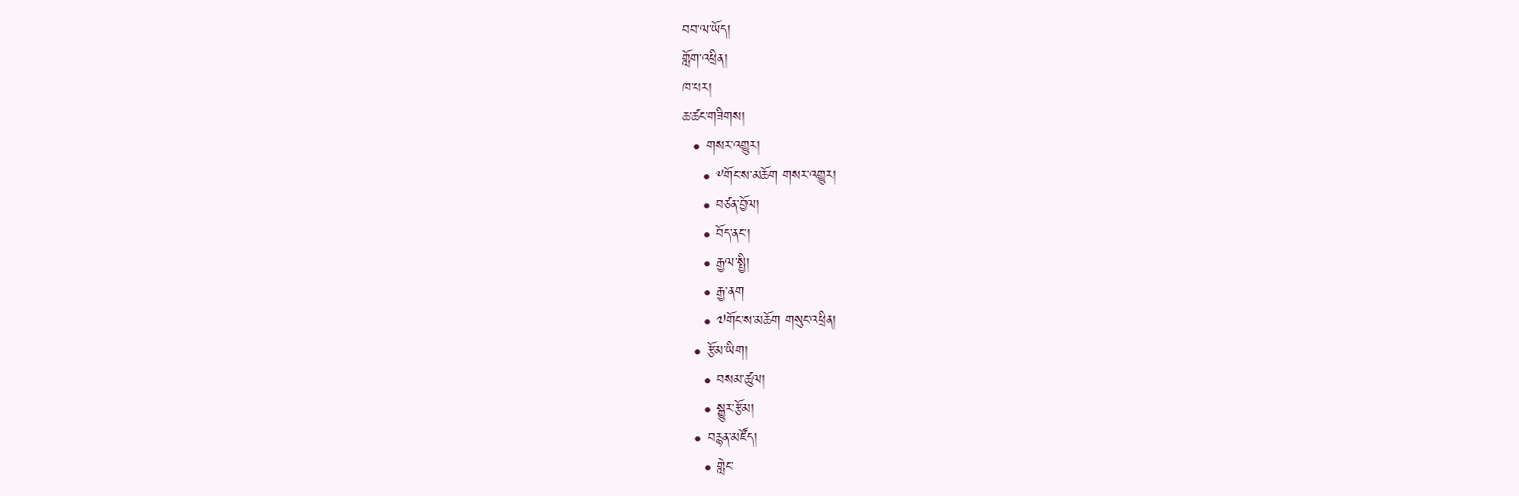བབ་ལ་ཡོད།
གློག་འཕྲིན།
ཁ་པར།
ཆ་ཚང་གཟིགས།
  • གསར་འགྱུར།
    • ༸གོང་ས་མཆོག གསར་འགྱུར།
    • བཙན་བྱོལ།
    • བོད་ནང་།
    • རྒྱལ་སྤྱི།
    • རྒྱ་ནག
    • ༧གོང་ས་མཆོག གསུང་འཕྲིན།
  • རྩོམ་ཡིག།
    • བསམ་ཚུལ།
    • སྒྱུར་རྩོམ།
  • བརྙན་མཛོད།
    • གླེང་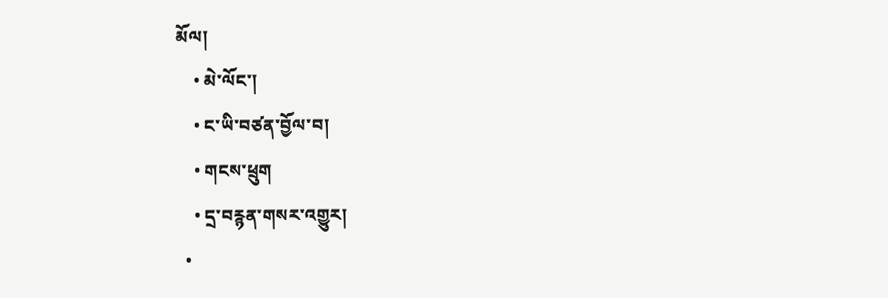མོལ།
    • མེ་ལོང་།
    • ང་ཡི་བཙན་བྱོལ་བ།
    • གངས་ཕྲུག
    • དྲ་བརྙན་གསར་འགྱུར།
  •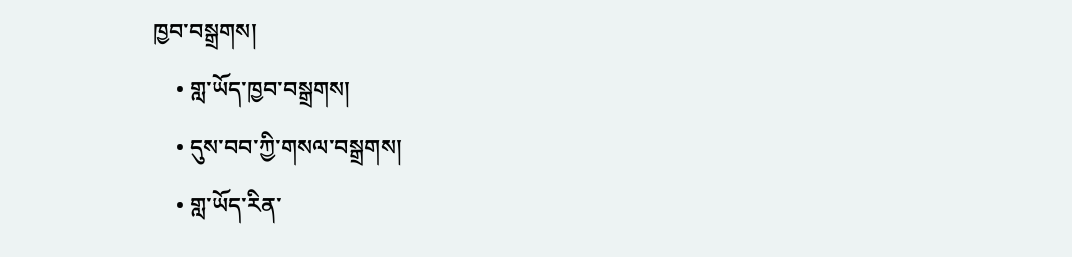ཁྱབ་བསྒྲགས།
    • གླ་ཡོད་ཁྱབ་བསྒྲགས།
    • དུས་བབ་ཀྱི་གསལ་བསྒྲགས།
    • གླ་ཡོད་རིན་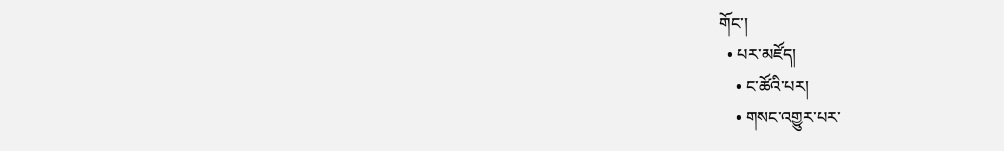གོང་།
  • པར་མཛོད།
    • ང་ཚོའི་པར།
    • གསང་འགྱུར་པར་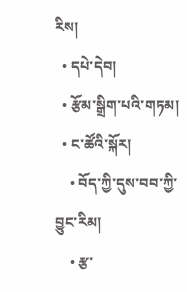རིས།
  • དཔེ་དེབ།
  • རྩོམ་སྒྲིག་པའི་གཏམ།
  • ང་ཚོའི་སྐོར།
    • བོད་ཀྱི་དུས་བབ་ཀྱི་བྱུང་རིམ།
    • རྩ་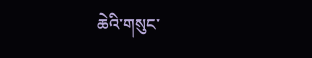ཆེའི་གསུང་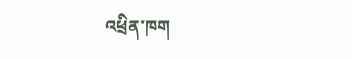འཕྲིན་ཁག